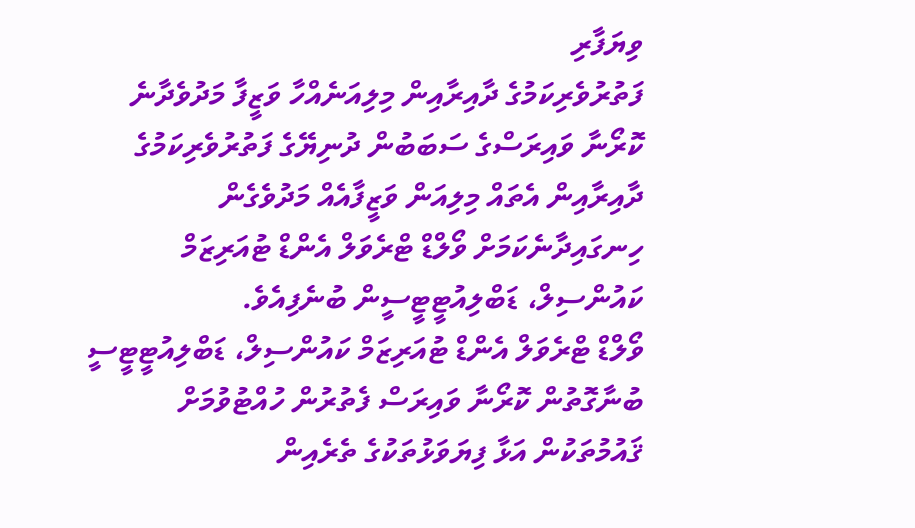ވިޔަފާރި
ފަތުރުވެރިކަމުގެ ދާއިރާއިން މިލިއަނެއްހާ ވަޒީފާ މަދުވެދާނެ
ކޮރޯނާ ވައިރަސްގެ ސަބަބުން ދުނިޔޭގެ ފަތުރުވެރިކަމުގެ ދާއިރާއިން އެތައް މިލިއަން ވަޒީފާއެއް މަދުވެގެން ހިނގައިދާނެކަމަށް ވޯލްޑް ޓްރެވަލް އެންޑް ޓުއަރިޒަމް ކައުންސިލް، ޑަބްލިއުޓީޓީސީން ބުނެފިއެވެ.
ވޯލްޑް ޓްރެވަލް އެންޑް ޓުއަރިޒަމް ކައުންސިލް، ޑަބްލިއުޓީޓީސީ ބުނާގޮތުން ކޮރޯނާ ވައިރަސް ފެތުރުން ހުއްޓުވުމަށް ޤައުމުތަކުން އަޅާ ފިޔަވަޅުތަކުގެ ތެރެއިން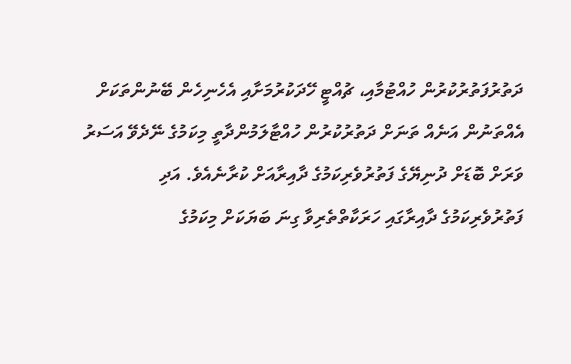ދަތުރުފަތުރުކުރުން ހުއްޓުމާއި، ޗުއްޓީ ހޭދަކުރުމަށާއި އެހެނިހެން ބޭނުންތަކަށް އެއްތަނުން އަނެއް ތަނަށް ދަތުރުކުރުން ހުއްޓާލަމުންދާތީ މިކަމުގެ ނޭދެވޭ އަސަރު ވަރަށް ބޮޑަށް ދުނިޔޭގެ ފަތުރުވެރިކަމުގެ ދާއިރާއަށް ކުރާނެއެވެ. އަދި ފަތުރުވެރިކަމުގެ ދާއިރާގައި ހަރަކާތްތެރިވާ ގިނަ ބަޔަކަށް މިކަމުގެ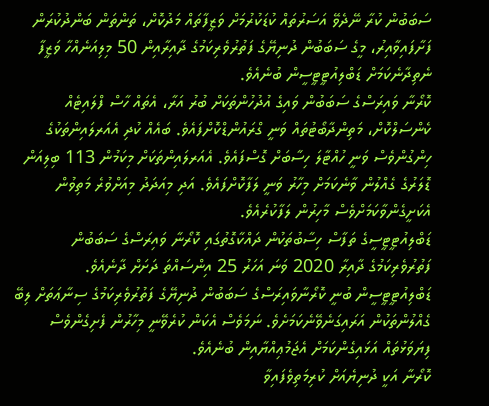ސަބަބުން ކުރާ ނޭދެވޭ އަސަރުތައް ކުޑަކުރުމަށް ވަޒީފާތައް މަދުކޮށް، ތަންތަން ބަންދުކުރަން ފަށާފައިވާއިރު، މީގެ ސަބަބުން ދުނިޔޭގެ ފަތުރުވެރިކަމުގެ ދާއިރާއިން 50 މިލިއަނެއްހާ ވަޒީފާ ނެތިދާނެކަމަށް ޑަބްލިއުޓީޓީސީން ބުނެއެވެ.
ކޮރޯނާ ވައިރަސްގެ ސަބަބުން ވައިގެ އުދުހުންތަކަށް ބުރު އަރާ، އެތައް ހާސް ފްލައިޓެއް ކެންސަލްކޮށް، މަތިންދާބޯޓުތައް ވަނީ ގްރައުންޑްކޮށްފައެވެ. ބައެއް ކުދި އެއަރލައިންތަކުގެ ހިންގުންވެސް ވަނީ ހުއްޓާލަ ހިސާބަށް ގޮސްފައެވެ. އެއަރލައިންތަކަށް މިކަމުން 113 ބިލިއަން ޑޮލަރުގެ ގެއްލުން ވާނެކަމަށް މިހާރު ވަނީ ލަފާކޮށްފައެވެ. އަދި މިއަދަދު މިއަށްވުރެ މަތިވުން އެކަށީގެންވާކަމަށްވެސް މާހިރުން ލަފާކުރެއެވެ.
ޑަބްލިއުޓީޓީސީގެ ތަފާސް ހިސާބުތަކުން ދައްކާގޮތުގައި ކޮރޯނާ ވައިރަސްގެ ސަބަބުން ފަތުރުވެރިކަމުގެ ދާއިރާ 2020 ވަނަ އަހަރު 25 އިންސައްތަ ދަށަށް ދާނެއެވެ.
ޑަބްލިއުޓީޓީސީން ބުނީ ކޮރޯނާވައިރަސްގެ ސަބަބުން ދުނިޔޭގެ ފަތުރުވެރިކަމުގެ ސިނާޢަތަށް ލިބޭ ގެއްލުންތަކުން އަރައިގަނެވޭނެކަމަށެވެ. ނަމަވެސް އެކަން ކުރެވޭނީ މިހާރުން ފެށިގެންވެސް ފިޔަވަޅުތައް އަޅައިގެންކަމަށް އެޖަމުޢިއްޔާއިން ބުނެއެވެ.
ކޮރޯނާ އަކީ ދުނިޔެއަށް ކުރިމަތިވެފައިވާ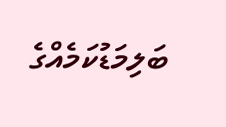ބަލިމަޑުކަމެއްގެ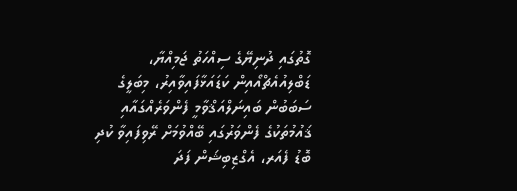ގޮތުގައި ދުނިޔޭގެ ސިއްހަތު ޖަމިއްޔާ، ޑަބްލިއުއެޗްއޯއިން ކަޑައަޅާފައިވާއިރު، މިބަލީގެ ސަބަބުން ބައިނަލްއަޤްވާމީ ފެންވަރެއްގައާއި ޤައުމުތަކުގެ ފެންވަރުގައި ބޭއްވުމަށް ރޭވިފައިވާ ކުދި ބޮޑު ފެއަރ، އެގްޒިބިޝަން ފަދަ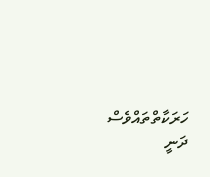ހަރަކާތްތައްވެސް ދަނީ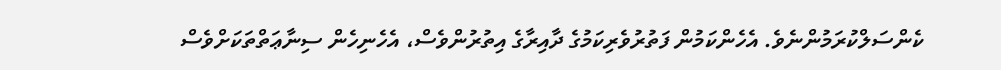ކެންސަލްކުރަމުންނެވެ. އެހެންކަމުން ފަތުރުވެރިކަމުގެ ދާއިރާގެ އިތުރުންވެސް، އެހެނިހެން ސިނާޢަތްތަކަށްވެސް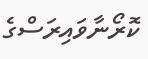ކޮރޯނާވައިރަސްގެ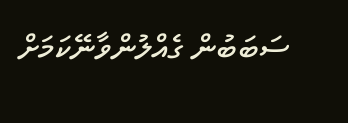ސަބަބުން ގެއްލުންވާނޭކަމަށް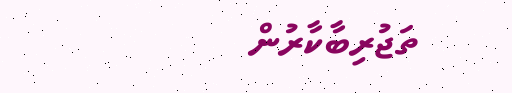ތަޖުރިބާކާރުން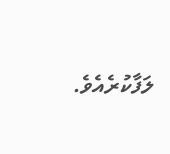ލަފާކުރެއެވެ.